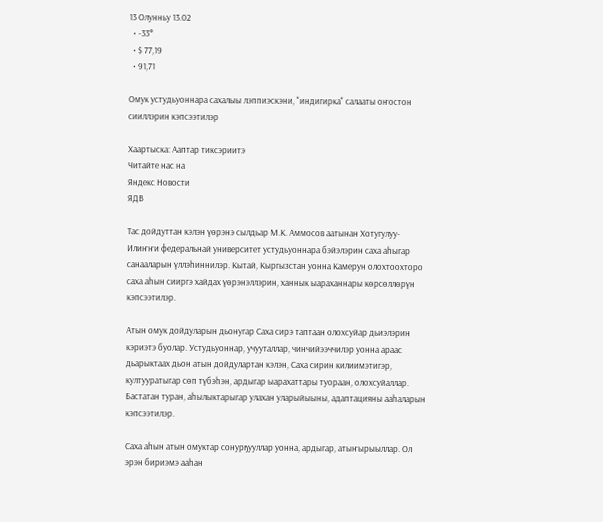13 Олунньу 13.02
  • -33°
  • $ 77,19
  • 91,71

Омук устудьуоннара сахалыы лэппиэскэни, "индигирка" салааты оҥостон сииллэрин кэпсээтилэр

Хаартыска: Ааптар тиксэриитэ
Читайте нас на
Яндекс Новости
ЯДВ

Тас дойдуттан кэлэн үөрэнэ сылдьар М.К. Аммосов аатынан Хотугулуу-Илиҥҥи федеральнай университет устудьуоннара бэйэлэрин саха аһыгар санааларын үллэһиннилэр. Кытай, Кыргызстан уонна Камерун олохтоохторо саха аһын сииргэ хайдах үөрэнэллэрин, ханнык ыараханнары көрсөллөрүн кэпсээтилэр.

Атын омук дойдуларын дьонугар Саха сирэ таптаан олохсуйар дьиэлэрин кэриэтэ буолар. Устудьуоннар, учууталлар, чинчийээччилэр уонна араас дьарыктаах дьон атын дойдулартан кэлэн, Саха сирин килиимэтигэр, култууратыгар сөп түбэһэн, ардыгар ыарахаттары туораан, олохсуйаллар. Бастатан туран, аһылыктарыгар улахан уларыйыыны, адаптацияны ааһаларын кэпсээтилэр.

Саха аһын атын омуктар сонурҕууллар уонна, ардыгар, атыҥырыыллар. Ол эрэн бириэмэ ааһан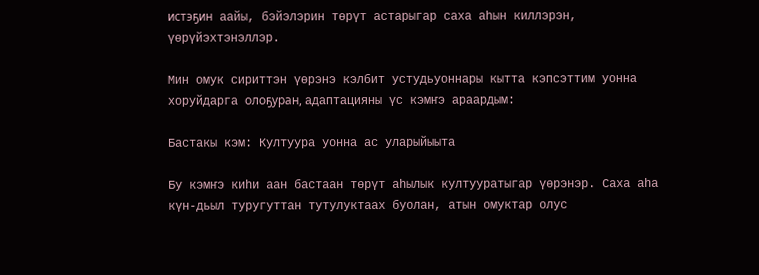истэҕин аайы, бэйэлэрин төрүт астарыгар саха аһын киллэрэн, үөрүйэхтэнэллэр.

Мин омук сириттэн үөрэнэ кэлбит устудьуоннары кытта кэпсэттим уонна хоруйдарга олоҕуран, адаптацияны үс кэмҥэ араардым:

Бастакы кэм: Култуура уонна ас уларыйыыта

Бу кэмҥэ киһи аан бастаан төрүт аһылык култууратыгар үөрэнэр. Саха аһа күн-дьыл туругуттан тутулуктаах буолан, атын омуктар олус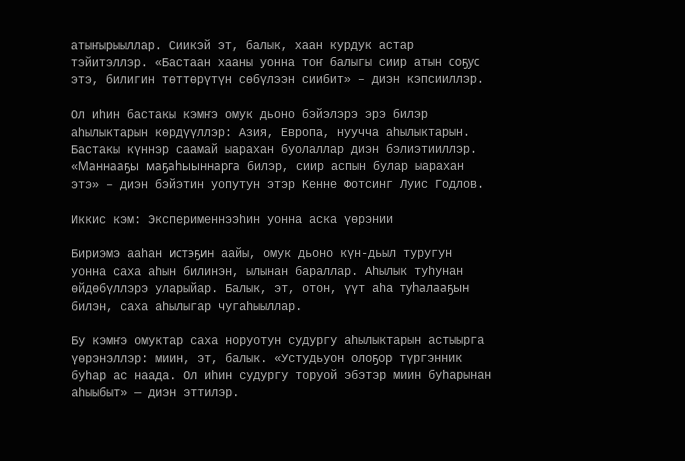атыҥырыыллар. Сиикэй эт, балык, хаан курдук астар тэйитэллэр. «Бастаан хааны уонна тоҥ балыгы сиир атын соҕус этэ, билигин төттөрүтүн сөбүлээн сиибит» – диэн кэпсииллэр.

Ол иһин бастакы кэмҥэ омук дьоно бэйэлэрэ эрэ билэр аһылыктарын көрдүүллэр: Азия, Европа, нуучча аһылыктарын. Бастакы күннэр саамай ыарахан буолаллар диэн бэлиэтииллэр. «Маннааҕы маҕаһыыннарга билэр, сиир аспын булар ыарахан этэ» – диэн бэйэтин уопутун этэр Кенне Фотсинг Луис Годлов.

Иккис кэм: Эксперименнээһин уонна аска үөрэнии

Бириэмэ ааһан истэҕин аайы, омук дьоно күн-дьыл туругун уонна саха аһын билинэн, ылынан бараллар. Аһылык туһунан өйдөбүллэрэ уларыйар. Балык, эт, отон, үүт аһа туһалааҕын билэн, саха аһылыгар чугаһыыллар.

Бу кэмҥэ омуктар саха норуотун судургу аһылыктарын астыырга үөрэнэллэр: миин, эт, балык. «Устудьуон олоҕор түргэнник буһар ас наада. Ол иһин судургу торуой эбэтэр миин буһарынан аһыыбыт» — диэн эттилэр.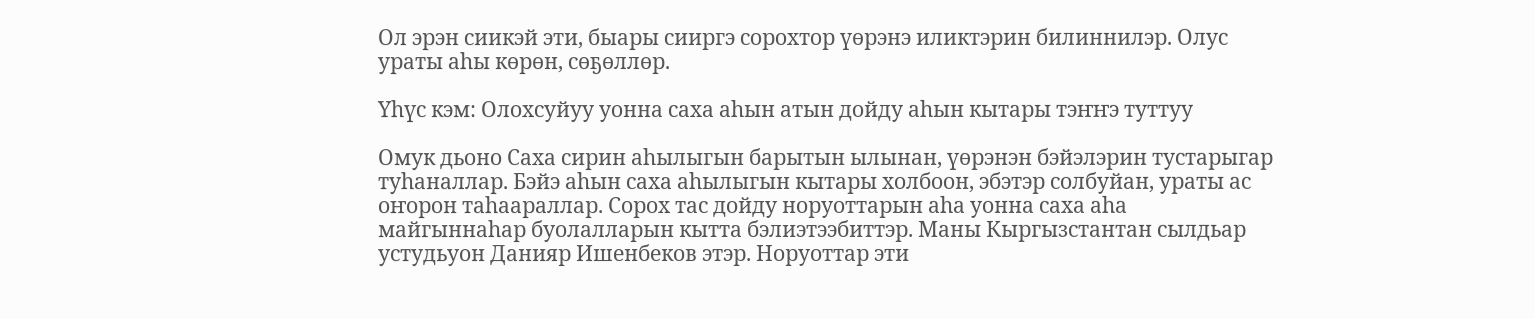Ол эрэн сиикэй эти, быары сииргэ сорохтор үөрэнэ иликтэрин билиннилэр. Олус ураты аһы көрөн, сөҕөллөр.

Үһүс кэм: Олохсуйуу уонна саха аһын атын дойду аһын кытары тэҥҥэ туттуу

Омук дьоно Саха сирин аһылыгын барытын ылынан, үөрэнэн бэйэлэрин тустарыгар туһаналлар. Бэйэ аһын саха аһылыгын кытары холбоон, эбэтэр солбуйан, ураты ас оҥорон таһаараллар. Сорох тас дойду норуоттарын аһа уонна саха аһа майгыннаһар буолалларын кытта бэлиэтээбиттэр. Маны Кыргызстантан сылдьар устудьуон Данияр Ишенбеков этэр. Норуоттар эти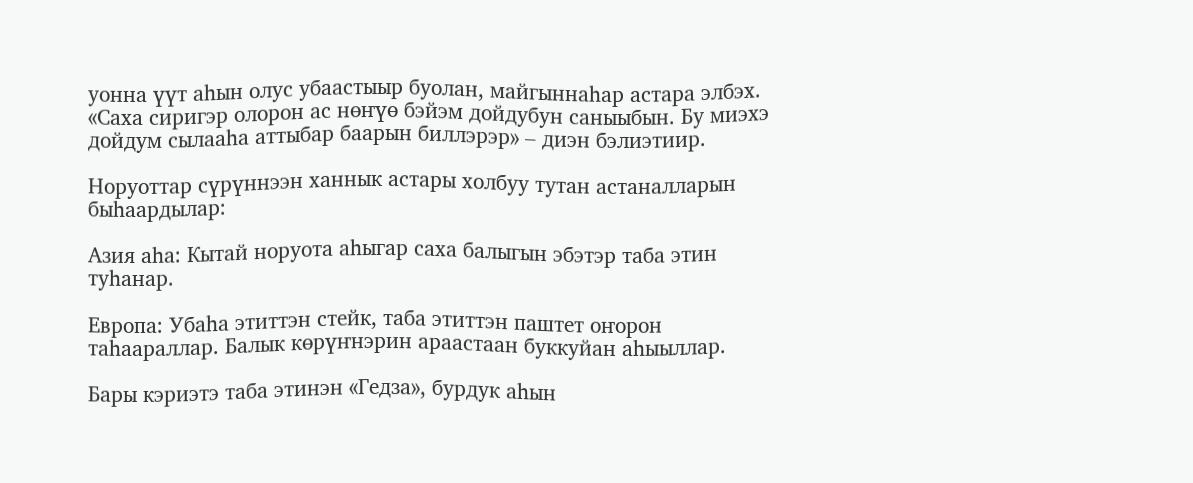уонна үүт аһын олус убаастыыр буолан, майгыннаһар астара элбэх.  «Саха сиригэр олорон ас нөҥүө бэйэм дойдубун саныыбын. Бу миэхэ дойдум сылааһа аттыбар баарын биллэрэр» – диэн бэлиэтиир.

Норуоттар сүрүннээн ханнык астары холбуу тутан астаналларын быһаардылар:

Азия аһа: Кытай норуота аһыгар саха балыгын эбэтэр таба этин туһанар.

Европа: Убаһа этиттэн стейк, таба этиттэн паштет оҥорон таһаараллар. Балык көрүҥнэрин араастаан буккуйан аһыыллар.

Бары кэриэтэ таба этинэн «Гедза», бурдук аһын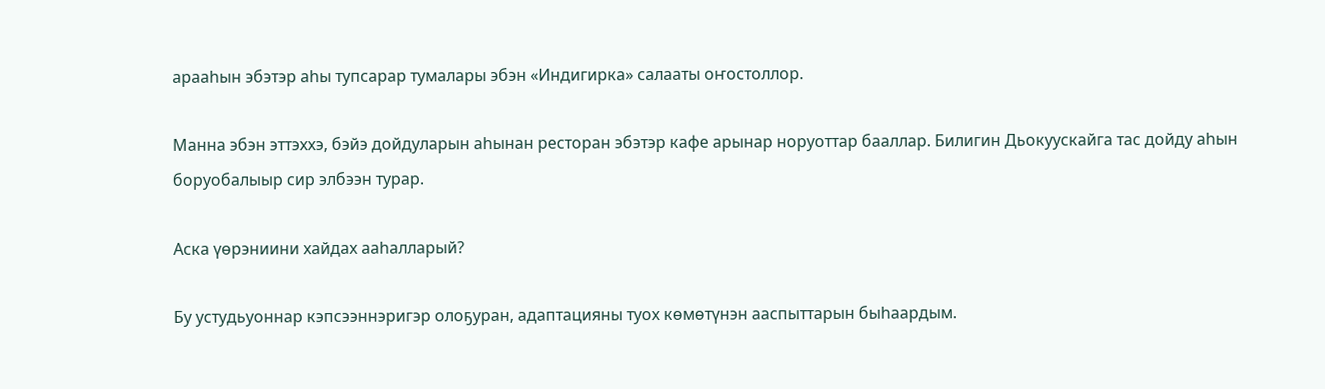арааһын эбэтэр аһы тупсарар тумалары эбэн «Индигирка» салааты оҥостоллор.

Манна эбэн эттэххэ, бэйэ дойдуларын аһынан ресторан эбэтэр кафе арынар норуоттар бааллар. Билигин Дьокуускайга тас дойду аһын боруобалыыр сир элбээн турар.

Аска үөрэниини хайдах ааһалларый?

Бу устудьуоннар кэпсээннэригэр олоҕуран, адаптацияны туох көмөтүнэн ааспыттарын быһаардым.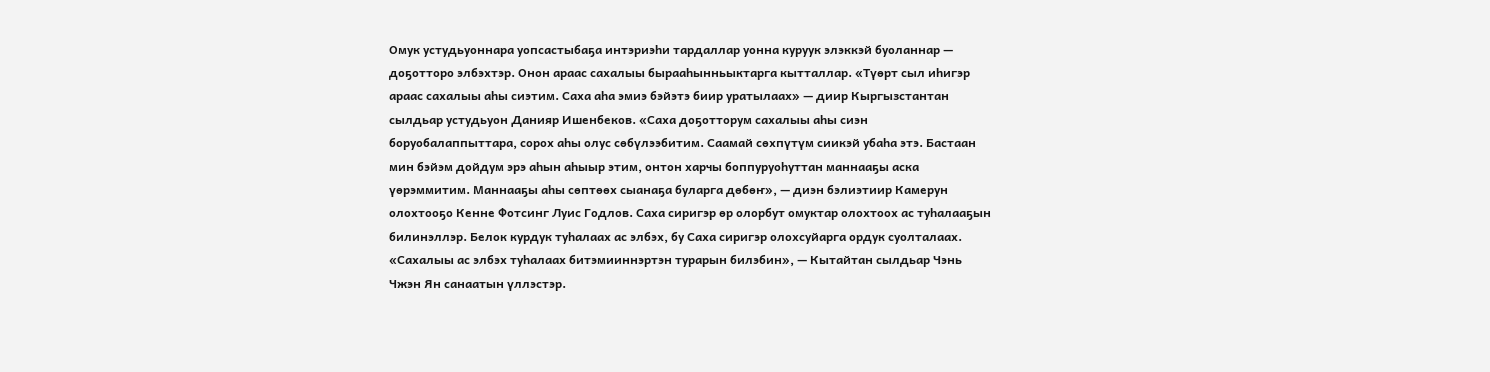Омук устудьуоннара уопсастыбаҕа интэриэһи тардаллар уонна куруук элэккэй буоланнар — доҕотторо элбэхтэр. Онон араас сахалыы бырааһынньыктарга кытталлар. «Түөрт сыл иһигэр араас сахалыы аһы сиэтим. Саха аһа эмиэ бэйэтэ биир уратылаах» — диир Кыргызстантан сылдьар устудьуон Данияр Ишенбеков. «Саха доҕотторум сахалыы аһы сиэн боруобалаппыттара, сорох аһы олус сөбүлээбитим. Саамай сөхпүтүм сиикэй убаһа этэ. Бастаан мин бэйэм дойдум эрэ аһын аһыыр этим, онтон харчы боппуруоһуттан маннааҕы аска үөрэммитим. Маннааҕы аһы сөптөөх сыанаҕа буларга дөбөҥ», — диэн бэлиэтиир Камерун олохтооҕо Кенне Фотсинг Луис Годлов. Саха сиригэр өр олорбут омуктар олохтоох ас туһалааҕын билинэллэр. Белок курдук туһалаах ас элбэх, бу Саха сиригэр олохсуйарга ордук суолталаах. «Сахалыы ас элбэх туһалаах битэмииннэртэн турарын билэбин», — Кытайтан сылдьар Чэнь Чжэн Ян санаатын үллэстэр.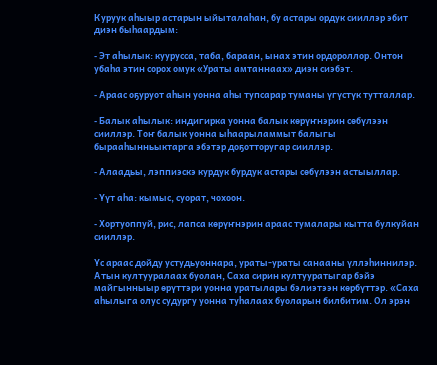Куруук аһыыр астарын ыйыталаһан, бу астары ордук сииллэр эбит диэн быһаардым:

⁃ Эт аһылык: куурусса, таба, бараан, ынах этин ордороллор. Онтон убаһа этин сорох омук «Ураты амтаннаах» диэн сиэбэт.

⁃ Араас оҕуруот аһын уонна аһы тупсарар туманы үгүстүк тутталлар.

⁃ Балык аһылык: индигирка уонна балык көрүҥнэрин сөбүлээн сииллэр. Тоҥ балык уонна ыһаарыламмыт балыгы бырааһынньыктарга эбэтэр доҕотторугар сииллэр.

⁃ Алаадьы, лэппиэскэ курдук бурдук астары сөбүлээн астыыллар.

⁃ Үүт аһа: кымыс, суорат, чохоон.

⁃ Хортуоппуй, рис, лапса көрүҥнэрин араас тумалары кытта булкуйан сииллэр.

Үс араас дойду устудьуоннара, ураты-ураты санааны үллэһиннилэр. Атын култууралаах буолан, Саха сирин култууратыгар бэйэ майгынныыр өрүттэри уонна уратылары бэлиэтээн көрбүттэр. «Саха аһылыга олус судургу уонна туһалаах буоларын билбитим. Ол эрэн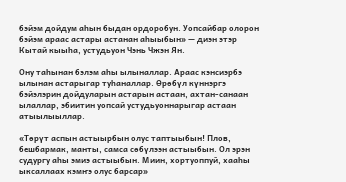бэйэм дойдум аһын быдан ордоробун. Уопсайбар олорон бэйэм араас астары астанан аһыыбын» — диэн этэр Кытай кыыһа, устудьуон Чэнь Чжэн Ян.

Ону таһынан бэлэм аһы ылыналлар. Араас кэнсиэрбэ ылынан астарыгар туһаналлар. Өрөбүл күннэргэ бэйэлэрин дойдуларын астарын астаан, ахтан-санаан ылаллар, эбиитин уопсай устудьуоннарыгар астаан атыылыыллар.

«Төрүт аспын астыырбын олус таптыыбын! Плов, бешбармак, манты, самса сөбүлээн астыыбын. Ол эрэн судургу аһы эмиэ астыыбын. Миин, хортуоппуй, хааһы ыксаллаах кэмҥэ олус барсар»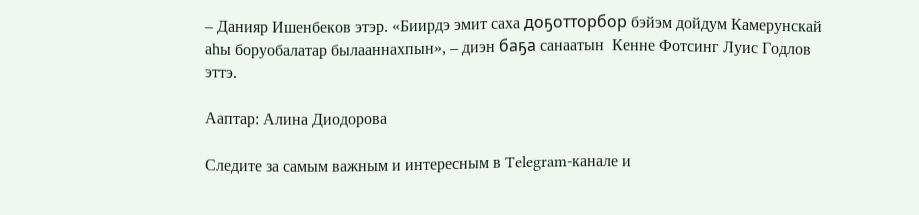– Данияр Ишенбеков этэр. «Биирдэ эмит саха доҕотторбор бэйэм дойдум Камерунскай аһы боруобалатар былааннахпын», – диэн баҕа санаатын  Кенне Фотсинг Луис Годлов эттэ.

Ааптар: Алина Диодорова

Следите за самым важным и интересным в Telegram-канале и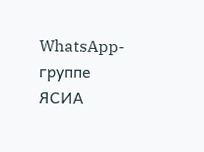WhatsApp-группе ЯСИА